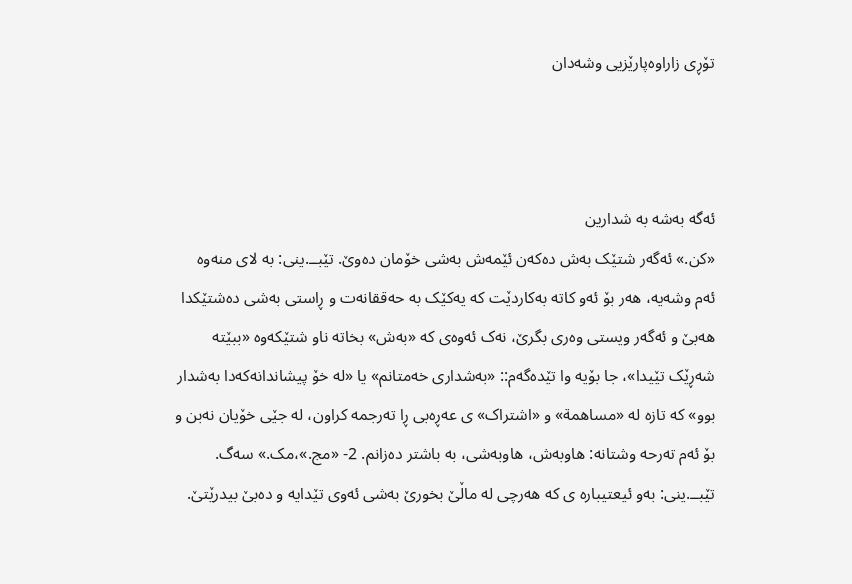تۆڕی زاراوەپارێزیی وشەدان



ئەگه بەشە به شدارین
«کن.» ئەگەر شتێک بەش دەکەن ئێمەش بەشی خۆمان دەوێ. تێبــ.ینی: به لای منەوه ئەم وشەیه، هەر بۆ ئەو کاته بەکاردێت که یەکێک به حەققانەت و ڕاستی بەشی دەشتێکدا هەبێ و ئەگەر ویستی وەری بگرێ، نەک ئەوەی که «بەش» بخاته ناو شتێکەوه «ببێته شەڕێک تێیدا»، جا بۆیه وا تێدەگەم:: «بەشداری خەمتانم» یا «له خۆ پیشاندانەکەدا بەشدار بوو» که تازه له «مساهمة» و «اشتراک» ی عەڕەبی ڕا تەرجمه کراون، له جێی خۆیان نەبن و بۆ ئەم تەرحە وشتانه: هاوبەش، هاوبەشی، به باشتر دەزانم. 2- «مج.»،مک.» سەگ. تێبــ.ینی: بەو ئیعتیبارە ی که هەرچی له ماڵێ بخورێ بەشی ئەوی تێدایه و دەبێ بیدرێتێ.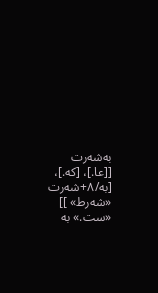بەشەرت
[[عا.]، [کە.]، [به/٨+شه‌رت «شه‌رط» ]]
«ست.» بە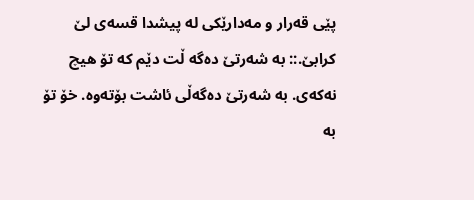پێی قەرار و مەدارێکی لە پيشدا قسەی لێ کرابێ.:: به شەرتێ دەگە ڵت دێم که تۆ هیچ نەکەی. بە شەرتێ دەگەڵی ئاشت بۆتەوه. خۆ تۆ بە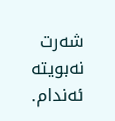شەرت نەبویته ئەندام.